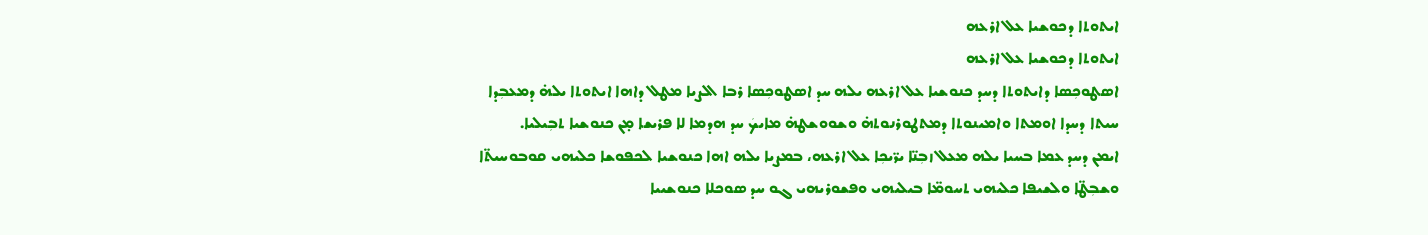ܐܝܬܘܬܐ ܕܟܘܫܝܐ ܥܠ ܐܪܥܗ
ܐܝܬܘܬܐ ܕܟܘܫܝܐ ܥܠ ܐܪܥܗ
ܐܣܛܘܟܼܣܐ ܕܐܝܬܘܬܐ ܕܚܕ ܟܢܘܫܝܐ ܥܠ ܐܪܥܗ ܝܠܗ ܚܕ ܐܣܛܘܟܼܣܐ ܪܒܐ ܐܠܨܝܐ ܡܛܠ ܕܐܗܐ ܐܝܬܘܬܐ ܝܠܗ̇ ܕܡܥܒܼܕܐ ܚܝܬܐ ܕܚܕܐ ܐܘܡܬܐ ܘܐܡܝܢܘܬܐ ܕܡܬܛܘܪܢܘܬܗ̇ ܘܫܘܘܫܛܗ̇ ܡܐܝܟܿ ܚܕ ܗܕܡܐ ܠܐ ܦܪܝܫܐ ܡ̣ܢ ܟܢܘܫܝܐ ܬܒܼܝܠܝܐ.
ܐܝܡܢ ܕܚܕ ܥܡܐ ܒܚܝܐ ܝܠܗ ܡܥܠ ܙܒܼܢ̈ܐ ܝܪ̈ܝܟܼܐ ܥܠ ܐܪܥܗ، ܒܡܨܝܐ ܝܠܗ ܐܗܐ ܟܢܘܫܝܐ ܠܟܦܘܫܐ ܟܠܝܗܝ ܩܘܒܘܚܝܬ̈ܐ ܘܫܒܼܛ̈ܐ ܘܠܫܝܦܐ ܟܠܝܗܝ ܬܚܘܡ̈ܐ ܒܝܠܝܗܝ ܘܦܫܘܪܝܗܝ ܓܘ ܚܕ ܣܘܟܠܐ ܟܢܘܫܝܝܐ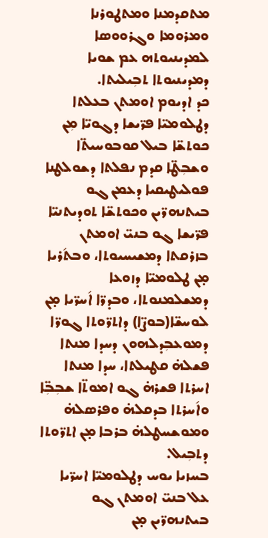ܡܬܩܕܡܢܐ ܘܡܬܛܘܪܢܐ ܘܡܪܘܡܐ ܘܓܪܘܘܣܐ ܠܡܕܝܢܝܘܬܗ ܥܡ ܫܘܝܐ ܕܡܕܝܢܝܘܬܐ ܬܒܼܝܠܝܬܐ.
ܟܕ ܐܕܝܘܡ ܐܘܡܬܢ ܒܥܠܬܐ ܕܛܠܘܡܝ̈ܐ ܦܪ̈ܝܫܐ ܕܓܘܝ̈ܐ ܡܼܢ ܟܘܬܫ̈ܐ ܒܝܠ ܩܘܒܘܚܝܬ̈ܐ ܘܫܒܼܛ̈ܐ ܩܕܡ ܢܦܠܬܐ ܕܫܘܠܛܢܐ ܦܘܠܝܛܝܩܝܐ ܕܥܡܢ ܓܘ ܒܝܬܢܗܪ̈ܝܢ ܘܟܘܬܫ̈ܐ ܬܘܕܝܬܢܝ̈ܐ ܦܪ̈ܝܫܐ ܓܘ ܒܢܝ̈ ܐܘܡܬܢ ܒܙܪܩܬܐ ܕܡܫܝܚܝܘܬܐ، ܘܒܬ݇ܪܝܐ ܡ̣ܢ ܛܠܘܡܝ̈ܐ ܕܙܘܥܐ ܕܡܫܠܡܢܘܬܐ، ܘܒܕܪ̈ܐ ܐ݇ܚܪ̈ܝܐ ܡ̣ܢ ܠܘܚܫ̈ܐ(ܒܘܨ̈ܐ) ܕܐܬܪ̈ܘܬܐ ܓܘܪ̈ܐ ܕܡܘܥܒܼܕܠܗܘܢ ܕܚܕܐ ܡܢܬܐ ܦܫܠܗ̇ ܩܛܝܠܬܐ، ܚܕܐ ܡܢܬܐ ܐܚܪܬܐ ܦܫܪܗ̇ ܓܘ ܐܡܘܬ̈ܐ ܫܒܼܒܼ̈ܐ ܘܐ݇ܚܪܬܐ ܒܕܩܠܗ̇ ܘܦܪܣܠܗ̇ ܘܡܘܫܚܛܠܗ̇ ܒܪܒܐ ܡ̣ܢ ܐܬܪ̈ܘܬܐ ܕܬܒܼܝܠ.
ܒܚܙܝܐ ܝܘܚ ܕܛܠܘܡܝ̈ܐ ܐܚܪ̈ܝܐ ܥܠ ܒܢܝ̈ ܐܘܡܬܢ ܓܘ ܒܝܬܢܗܪ̈ܝܢ ܡ̣ܢ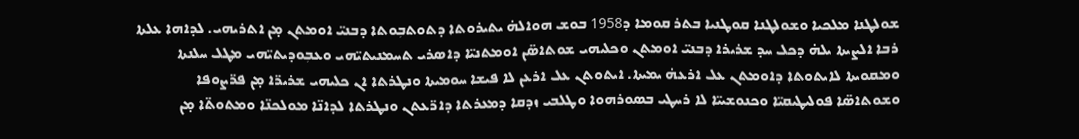ܫܘܠܛܢܐ ܡܠܟܝܐ ܘܫܘܠܛܢܐ ܩܘܛܢܝܐ ܒܬܪ ܩܘܡܐ ܕ1958 ܒܘܫ ܗܘܐܠܗ̇ ܝܬܝܪܘܬܐ ܕܬܘܬܒܼܘܬܐ ܕܒܢܝ̈ ܐܘܡܬܢ ܡ̣ܢ ܐܬܪܝܗܝ. ܠܕܐܗܐ ܥܠܬܐ ܪܒܐ ܐܠܨܝܬܐ ܝܠܗ̇ ܕܟܠ ܚܕ ܫܪܝܪܐ ܕܒܢܝ̈ ܐܘܡܬܢ ܘܟܠܝܗܝ ܫܘܬܐܣ̈ܢ ܐܘܡܬܢܝ̈ܐ ܕܐܣܪܝ ܬܚܡܢܝܬܝ̈ܗܝ ܘܥܒܼܘܕܝܬܝ̈ܗܝ ܡܛܠ ܚܠܢܬܐ ܘܡܩܘܝܬܐ ܠܐܝܬܘܬܐ ܕܐܘܡܬܢ ܥܠ ܐܪܥܗ̇ ܝܡܝܬܐ. ܐܝܬܘܬܢ ܥܠ ܐܪܥܢ ܠܐ ܦܝܫܐ ܚܘܡܝܬܐ ܘܢܛܪܬܐ ܐܢ ܟܠܝܗܝ ܫܪܝܪ̈ܐ ܡ̣ܢ ܦܪ̈ܨܘܦܐ ܘܫܘܬܐܣ̈ܐ ܦܘܠܝܛܝܩܝ̈ܐ ܘܟܢܘܫܝܝ̈ܐ ܠܐ ܪܚܛܝ ܒܣܘܪܗܘܐ ܘܛܠܒܝ ܙܕܩܐ ܕܡܥܪܬܐ ܕܐܪ̈ܥܬܢ ܘܢܛܪܬܐ ܠܕܐܢ̈ܐ ܡܘܠܟܢ̈ܐ ܘܡܬܘܬ̈ܐ ܡ̣ܢ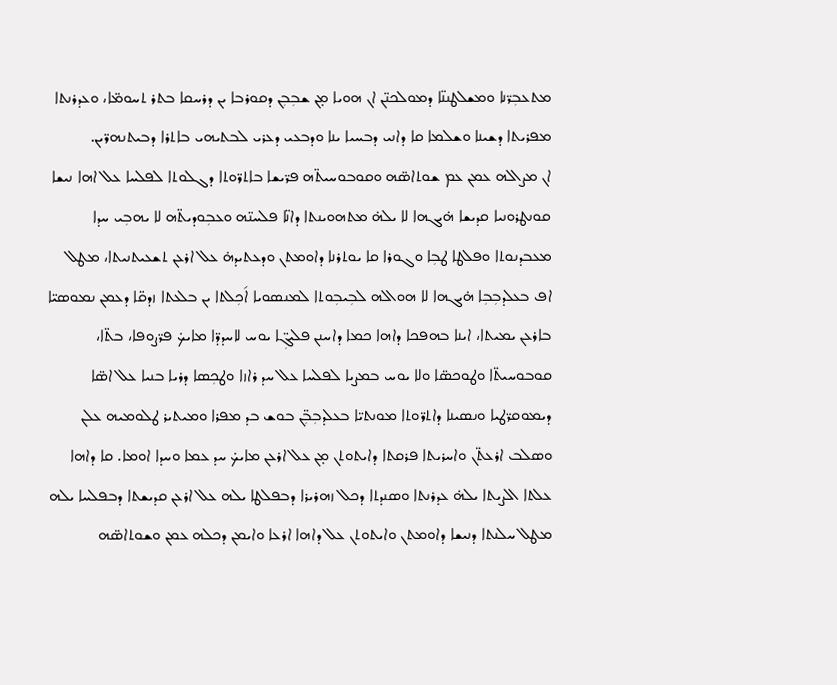ܡܬܥܒܼܪ̈ܢܐ ܘܡܫܠܛܢܢ̈ܐ ܕܡܘܠܟܢ̈ܢ ܐܢ ܗܘܝܐ ܡ̣ܢ ܫܒܼܒܼܢ ܕܩܘܪܒܐ ܝܢ ܕܪܚܩܐ ܒܬܪ ܬܚܘܡ̈ܐ، ܘܥܕܪܢܬܐ ܡܦܪܝܬܐ ܕܫܝܢܐ ܘܫܠܡܐ ܩܐ ܕܐܢܝ ܕܒܚܝܐ ܝܢܐ ܘܕܒܥܝ ܕܥܪܝ ܠܒܬܝܗܝ ܒܐܬܪܐ ܕܒܝܬܢܗܪ̈ܝܢ.
ܐܢ ܡܨܐܠܗ ܥܡܢ ܥܡ ܫܘܬܐܣ̈ܗ ܘܩܘܒܘܚܝܬ̈ܗ ܦܪ̈ܝܫܐ ܒܐܬܪ̈ܘܬܐ ܕܓܠܘܬܐ ܠܦܠܚܐ ܥܠ ܐܗܐ ܢܝܫܐ ܩܘܢܛܪܘܢܝܐ ܩܕܝܫܐ ܗ̇ܝܓܗܐ ܠܐ ܝܠܗ̇ ܡܬܗܘܝܢܬܐ ܕܐܢ̈ܐ ܦܠܚܢ̈ܗ ܘܥܒܼܘܕܝܬ̈ܗ ܠܐ ܝܗܒܼܝ ܚܕܐ ܡܥܒܕܢܘܬܐ ܘܦܠܛܐ ܛܒܼܐ ܘܓܘܪܐ ܩܐ ܝܘܬܪܢܐ ܕܐܘܡܬܢ ܘܕܥܬܝܕܗ̇ ܥܠ ܐܪܥܢ ܬܫܥܝܬܢܝܬܐ، ܡܛܠ ܐܦ ܒܥܠܕܒܼܒܼܐ ܗ̇ܝܓܗܐ ܠܐ ܗܘܐܠܗ ܠܒܼܝܒܼܘܬܐ ܠܡܢܣܘܝܐ ܐ݇ܟܼܠܬܐ ܝܢ ܒܠܥܬܐ ܙܕܩ̈ܐ ܕܥܡܢ ܢܡܘܣܝ̈ܐ ܒܐܪܥܢ ܝܡܝܬܐ، ܐܝܢܐ ܒܗܦܟܐ ܕܐܗܐ ܟܡܐ ܕܐܚܢܢ ܦܠܝܓܼ̈ܐ ܝܘܚ ܠܐܚܕܕ̈ܐ ܡܐܝܟ̇ ܦܪ̈ܨܘܦܐ، ܒܬ̈ܐ، ܩܘܒܘܚܝܬ̈ܐ ܘܛܘܟܣ̈ܐ ܘܠܐ ܝܘܚ ܒܡܨܝܐ ܠܦܠܚܐ ܥܠ ܚܕ ܪܐܙܐ ܘܛܟܼܣܐ ܕܪܝܐ ܒܢܝܐ ܥܠ ܐܣ̈ܐ ܕܝܡܘܩܪ̈ܛܝܐ ܘܢܣܝܢܐ ܕܐܬܪ̈ܘܬܐ ܡܘܢܬܝ̈ܐ ܒܥܠܕܒܼܒܼ̈ܢ ܒܘܫ ܒܕ ܡܦܪܐ ܘܡܝܬܝܪ ܛܠܘܡܝܗ ܥܠܢ ܘܣܠܒ ܐܪܥܬ̈ܢ ܘܐܚܪܝܬܐ ܦܪܩܬܐ ܕܐܝܬܘܬܢ ܡ̣ܢ ܥܠ ܐܪܥܢ ܡܐܝܟ̇ ܚܕ ܥܡܐ ܘܚܕܐ ܐܘܡܐ. ܩܐ ܕܐܗܐ ܥܠܬܐ ܐܠܨܝܬܐ ܝܠܗ̇ ܥܕܪܢܬܐ ܘܣܢܕܬܐ ܕܟܠ ܙܗܪܝܪܐ ܕܒܦܠܛܐ ܝܠܗ ܥܠ ܐܪܥܢ ܩܕܝܫܬܐ ܕܒܦܠܚܐ ܝܠܗ ܡܛܠ ܚܠܢܬܐ ܕܢܝܫܐ ܕܐܘܡܬܢ ܘܐܝܬܘܬܢ ܥܠ ܕܐܗܐ ܐܪܥܐ ܘܐܝܡܢ ܕܟܠܗ ܥܡܢ ܘܫܘܬܐܣ̈ܗ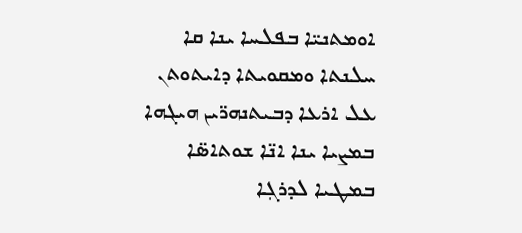ܐܘܡܬܢܝ̈ܐ ܒܦܠܚܐ ܝܢܐ ܩܐ ܚܠܢܬܐ ܘܡܩܘܝܬܐ ܕܐܝܬܘܬܢ ܥܠ ܐܪܥܐ ܕܒܝܬܢܗܪ̈ܝܢ ܗܝܓܗܐ ܒܡܨܝܐ ܝܢܐ ܐܢ̈ܐ ܫܘܬܐܣ̈ܐ ܒܡܛܝܐ ܠܕܪܓܼܐ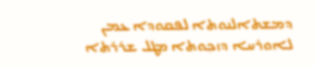ܕܡܫܬܐܠܢܘܬܐ ܠܦܩܘܕܐ ܥܡܢ ܠܐܘܪܚܐ ܕܙܟܼܘܬܐ ܡܛܠ ܫܪܪܬܐ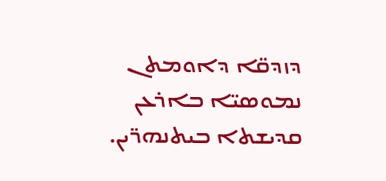ܕܙܕܩ̈ܐ ܕܐܘܡܬܢ ܢܡܘܣܝ̈ܐ ܒܐܪܥܢ ܩܕܝܫܬܐ ܒܝܬܢܗܪ̈ܝܢ.